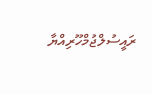ރައީސުލްޖުމްހޫރިއްޔާ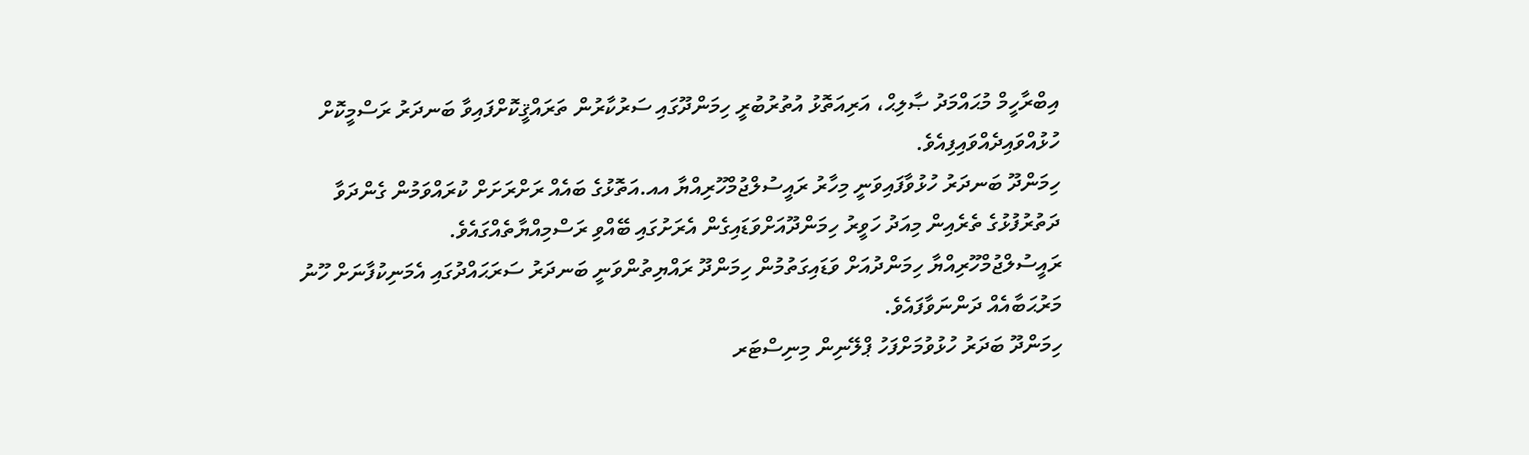އިބްރާހީމް މުޙައްމަދު ޞާލިޙް، އަރިއަތޮޅު އުތުރުބުރީ ހިމަންދޫގައި ސަރުކާރުން ތަރައްޤީކޮށްފައިވާ ބަނދަރު ރަސްމީކޮށް ހުޅުއްވައިދެއްވައިފިއެވެ.
ހިމަންދޫ ބަނދަރު ހުޅުވާފައިވަނީ މިހާރު ރައީސުލްޖުމްހޫރިއްޔާ އއ.އަތޮޅުގެ ބައެއް ރަށްރަށަށް ކުރައްވަމުން ގެންދަވާ ދަތުރުފުޅުގެ ތެރެއިން މިއަދު ހަވީރު ހިމަންދޫއަށްވަޑައިގެން އެރަށުގައި ބޭއްވި ރަސްމިއްޔާތެއްގައެވެ.
ރައީސުލްޖުމްހޫރިއްޔާ ހިމަންދުއަށް ވަޑައިގަތުމުން ހިމަންދޫ ރައްޔިތުންވަނީ ބަނދަރު ސަރަޙައްދުގައި އެމަނިކުފާނަށް ހޫނު މަރުޙަބާއެއް ދަންނަވާފައެވެ.
ހިމަންދޫ ބަދަރު ހުޅުވުމަށްފަހު ޕްލޭނިން މިނިސްޓަރ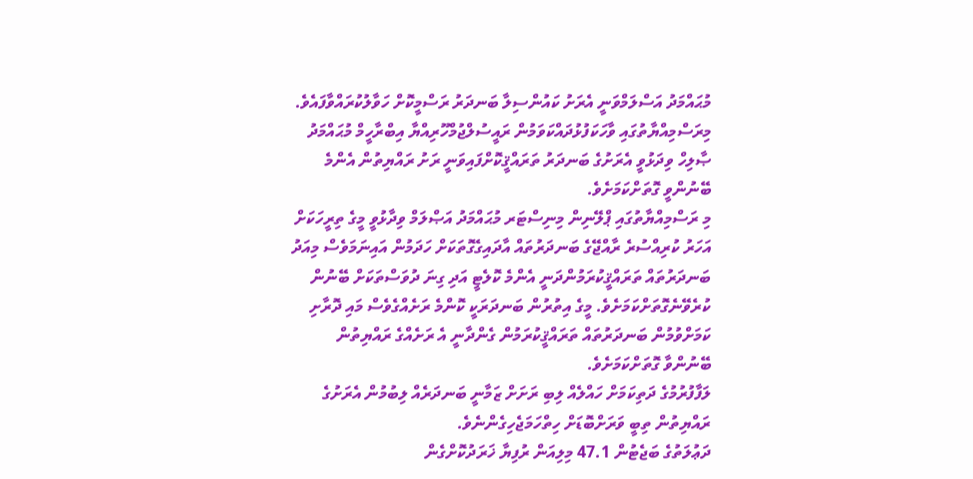މުޙައްމަދު އަސްލަމްވަނީ އެރަށު ކައުންސިލާ ބަނދަރު ރަސްމީކޮށް ހަވާލުކުރައްވާފައެވެ.
މިރަސްމިއްޔާތުގައި ވާހަކަފުޅުދައްކަވަމުން ރައީސުލްޖުމްހޫރިއްޔާ އިބްރާހީމް މުޙައްމަދު ޞާލިހް ވިދަޅުވީ އެރަށުގެ ބަނދަރު ތަރައްޤީކޮށްފައިވަނީ ރަށު ރައްޔިތުން އެންމެ ބޭނުންވީ ގޮތަށްކަމަށެވެ.
މި ރަސްމިއްޔާތުގައި ޕްލޭނިން މިނިސްޓަރ މުޙައްމަދު އަޞްލަމް ވިދާޅުވީ މީގެ ތިރީހަކަށް އަހަރު ކުރިއްސުރެ ރާއްޖޭގެ ބަނދަރުތައް އާދައިގެގޮތަކަށް ހަދަމުން އައިނަމަވެސް މިއަދު ބަނދަރުތައް ތަރައްޤީކުރަމުންދަނީ އެންމެ ކޮލެޓީ އަދި ގިނަ ދުވަސްތަކަށް ބޭނުން ކުރެވޭނެގޮތަށްކަމަށެވެ. މީގެ އިތުރުން ބަނދަރަކީ ކޮންމެ ރަށެއްގެވެސް މައި ދޮރާށި ކަމަށްވުމުން ބަނދަރުތައް ތަރައްޤީކުރަމުން ގެންދާނީ އެ ރަށެއްގެ ރައްޔިތުން ބޭނުންވާ ގޮތަށްކަމަށެވެ.
ލަފާފުރުމުގެ ދަތިކަމަށް ހައްލެއް ލިބި ރަށަށް ޒަމާނީ ބަނދަރެއް ލިބުމުން އެރަށުގެ ރައްޔިތުން ތިބީ ވަރަށްބޮޑަށް ހިތްހަމަޖެހިގެންނެވެ.
ދަޢުލަތުގެ ބަޖެޓުން 47.1 މިލިއަން ރުފިޔާ ޚަރަދުކޮށްގެން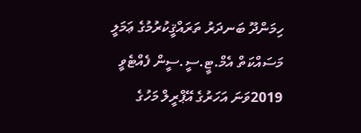ހިމަންދޫ ބަނދަރު ތަރައްޤީކުރުމުގެ ޢަމަލީ މަސައްކަތް އެމް.ޓީ.ސީ.ސީން ފެއްޓެވީ 2019ވަނަ އަހަރުގެ އޭޕްރީލް މަހުގެ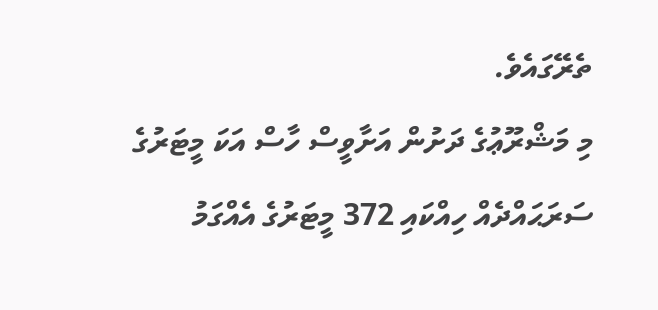ތެރޭގައެވެ.
މި މަޝްރޫޢުގެ ދަށުން އަށާވީސް ހާސް އަކަ މީޓަރުގެ ސަރަޙައްދެއް ހިއްކައި 372 މީޓަރުގެ އެއްގަމު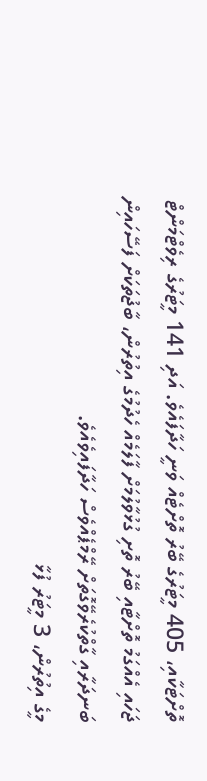ތޮށްޓަކާއި، 405 މީޓަރުގެ ބޭރު ތޮށްޓެއް ވަނީ ހަދާފައެވެ. އަދި 141 މީޓަރުގެ ރިވެޓްމަންޓް ޖަހައި އެއްގަމު ތޮށްޓާއި ބޭރު ތޮށި ގުޅުވާލުމަށް ފާލަމެއް ހެދުމުގެ އިތުރުން، ބާޖުތަކަށް ފަސޭހައިން ބަނދަރާއި ގާތްކުރެވޭގޮތަށް ރޭމްޕެއްވެސް ހަދާފައިވެއެވެ.
މީގެ އިތުރުން، 3 މީޓަރު ފުޅާ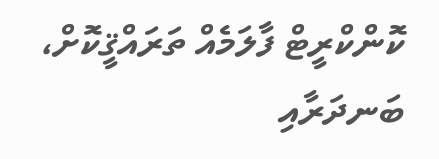ކޮންކްރީޓް ފާލަމެއް ތަރައްޤީކޮށް، ބަނދަރާއި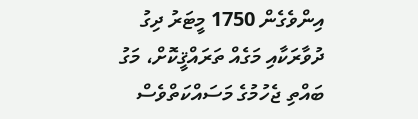އިންވެގެން 1750 މީޓަރު ދިގު ދުވާރަކާއި މަގެއް ތަރައްޤީކޮށް، މަގު ބައްތި ޖެހުމުގެ މަސައްކަތްވެސް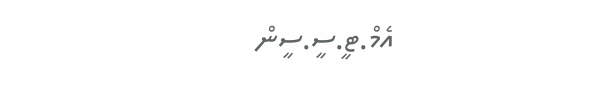އެމް.ޓީ.ސީ.ސީން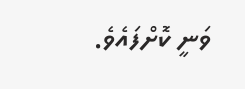ވަނީ ކޮށްފައެވެ.